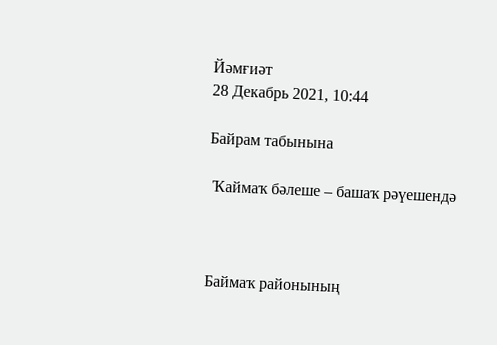Йәмғиәт
28 Декабрь 2021, 10:44

Байрам табынына

 Ҡаймаҡ бәлеше – башаҡ рәүешендә



Баймаҡ районының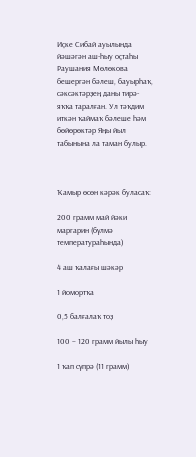Иҫке Сибай ауылында йәшәгән аш-һыу оҫтаһы Раушания Мөлөкова бешергән бәлеш, бауырһаҡ, сәксәктәрҙең даны тирә-яҡҡа таралған. Ул тәҡдим иткән ҡаймаҡ бәлеше һәм бөйөрөктәр Яңы йыл табынына ла таман булыр.



Ҡамыр өсөн кәрәк буласаҡ:

200 грамм май йәки маргарин (бүлмә температураһында)

4 аш ҡалағы шәкәр

1 йомортҡа

0,5 балғалаҡ тоҙ

100 – 120 грамм йылы һыу

1 ҡап сүпрә (11 грамм)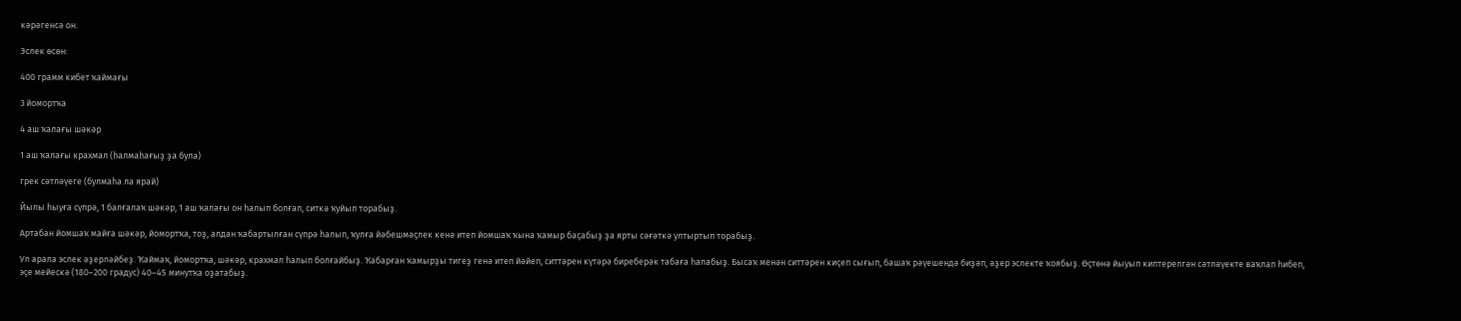кәрәгенсә он.

Эслек өсөн:

400 грамм кибет ҡаймағы

3 йомортҡа

4 аш ҡалағы шәкәр

1 аш ҡалағы крахмал (һалмаһағыҙ ҙа була)

грек сәтләүеге (булмаһа ла ярай)

Йылы һыуға сүпрә, 1 балғалаҡ шәкәр, 1 аш ҡалағы он һалып болғап, ситкә ҡуйып торабыҙ.

Артабан йомшаҡ майға шәкәр, йомортҡа, тоҙ, алдан ҡабартылған сүпрә һалып, ҡулға йәбешмәҫлек кенә итеп йомшаҡ ҡына ҡамыр баҫабыҙ ҙа ярты сәғәткә ултыртып торабыҙ.

Ул арала эслек әҙерләйбеҙ. Ҡаймаҡ, йомортҡа, шәкәр, крахмал һалып болғайбыҙ. Ҡабарған ҡамырҙы тигеҙ генә итеп йәйеп, ситтәрен күтәрә биреберәк табаға һалабыҙ. Бысаҡ менән ситтәрен киҫеп сығып, башаҡ рәүешендә биҙәп, әҙер эслекте ҡоябыҙ. Өҫтөнә йыуып киптерелгән сәтләүекте ваҡлап һибеп, эҫе мейескә (180–200 градус) 40–45 минутҡа оҙатабыҙ.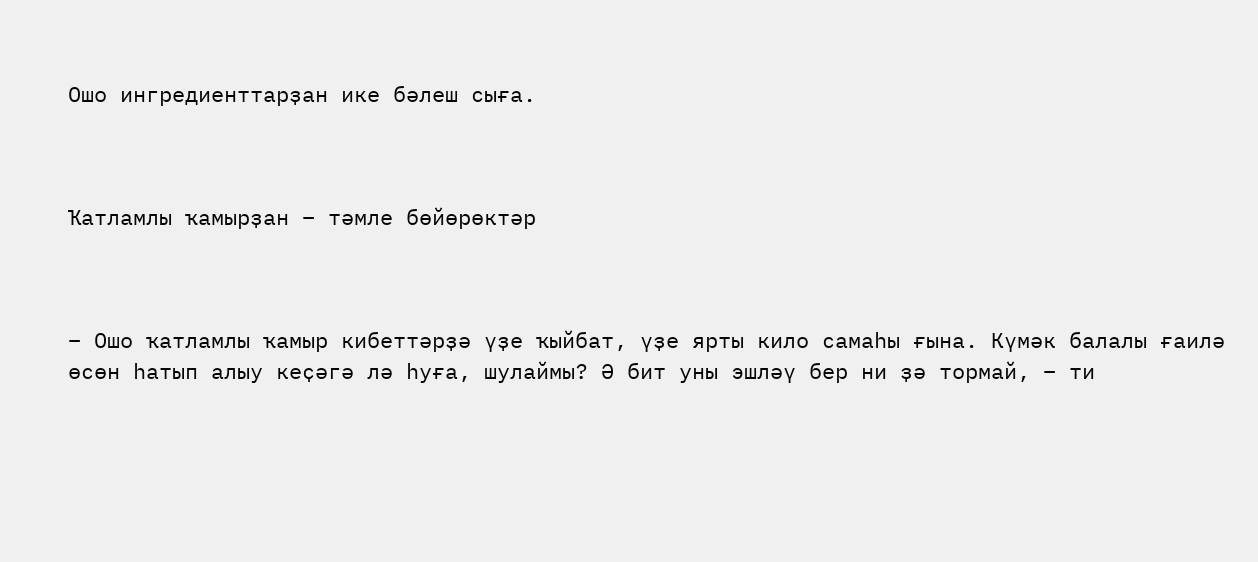Ошо ингредиенттарҙан ике бәлеш сыға.



Ҡатламлы ҡамырҙан – тәмле бөйөрөктәр



– Ошо ҡатламлы ҡамыр кибеттәрҙә үҙе ҡыйбат, үҙе ярты кило самаһы ғына. Күмәк балалы ғаилә өсөн һатып алыу кеҫәгә лә һуға, шулаймы? Ә бит уны эшләү бер ни ҙә тормай, – ти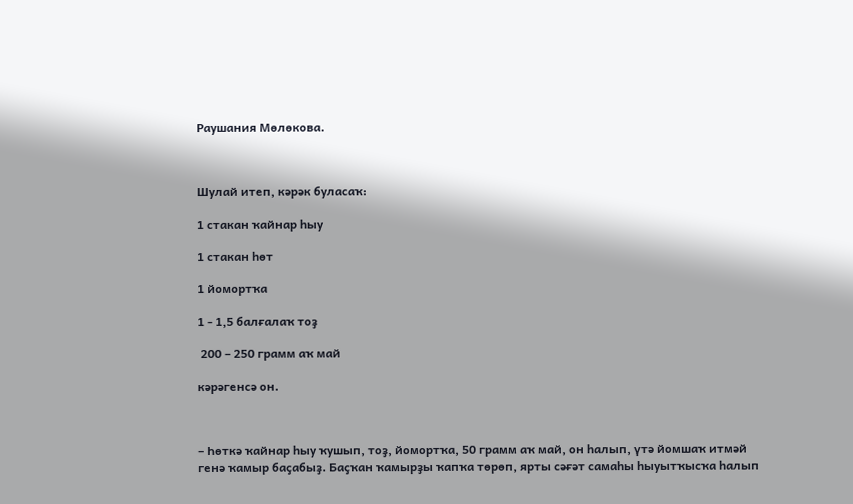Раушания Мөлөкова.



Шулай итеп, кәрәк буласаҡ:

1 стакан ҡайнар һыу

1 стакан һөт

1 йомортҡа

1 - 1,5 балғалаҡ тоҙ

 200 – 250 грамм аҡ май

кәрәгенсә он.



– Һөткә ҡайнар һыу ҡушып, тоҙ, йомортҡа, 50 грамм аҡ май, он һалып, үтә йомшаҡ итмәй генә ҡамыр баҫабыҙ. Баҫҡан ҡамырҙы ҡапҡа төрөп, ярты сәғәт самаһы һыуытҡысҡа һалып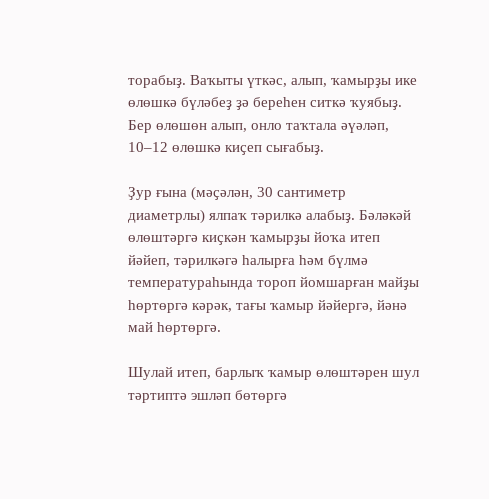торабыҙ. Ваҡыты үткәс, алып, ҡамырҙы ике өлөшкә бүләбеҙ ҙә береһен ситкә ҡуябыҙ. Бер өлөшөн алып, онло таҡтала әүәләп, 10–12 өлөшкә киҫеп сығабыҙ.

Ҙур ғына (мәҫәлән, 30 сантиметр диаметрлы) ялпаҡ тәрилкә алабыҙ. Бәләкәй өлөштәргә киҫкән ҡамырҙы йоҡа итеп йәйеп, тәрилкәгә һалырға һәм бүлмә температураһында тороп йомшарған майҙы һөртөргә кәрәк, тағы ҡамыр йәйергә, йәнә май һөртөргә.

Шулай итеп, барлыҡ ҡамыр өлөштәрен шул тәртиптә эшләп бөтөргә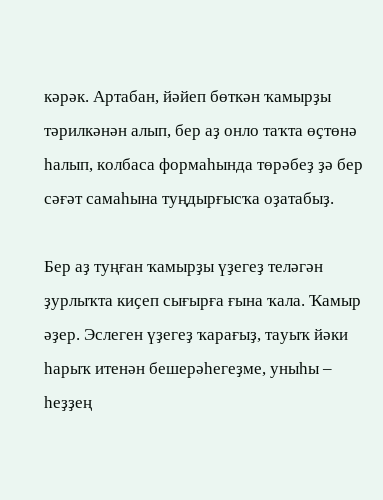кәрәк. Артабан, йәйеп бөткән ҡамырҙы тәрилкәнән алып, бер аҙ онло таҡта өҫтөнә һалып, колбаса формаһында төрәбеҙ ҙә бер сәғәт самаһына туңдырғысҡа оҙатабыҙ.

Бер аҙ туңған ҡамырҙы үҙегеҙ теләгән ҙурлыҡта киҫеп сығырға ғына ҡала. Ҡамыр әҙер. Эслеген үҙегеҙ ҡарағыҙ, тауыҡ йәки һарыҡ итенән бешерәһегеҙме, уныһы – һеҙҙең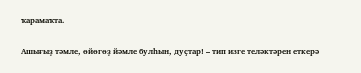ҡарамаҡта.

Ашығыҙ тәмле, өйөгөҙ йәмле булһын, дуҫтар! – тип изге теләктәрен еткерә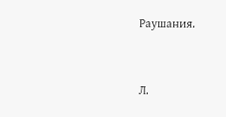Раушания.



Л.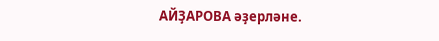АЙҘАРОВА әҙерләне.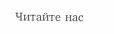Читайте нас